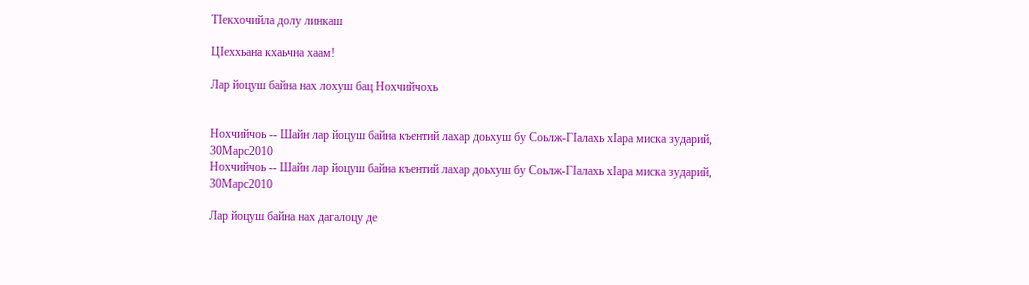ТIекхочийла долу линкаш

ЦIеххьана кхаьчна хаам!

Лар йоцуш байна нах лохуш бац Нохчийчохь


Нохчийчоь -- Шайн лар йоцуш байна къентий лахар доьхуш бу Соьлж-ГIалахь хIара миска зударий, 30Марс2010
Нохчийчоь -- Шайн лар йоцуш байна къентий лахар доьхуш бу Соьлж-ГIалахь хIара миска зударий, 30Марс2010

Лар йоцуш байна нах дагалоцу де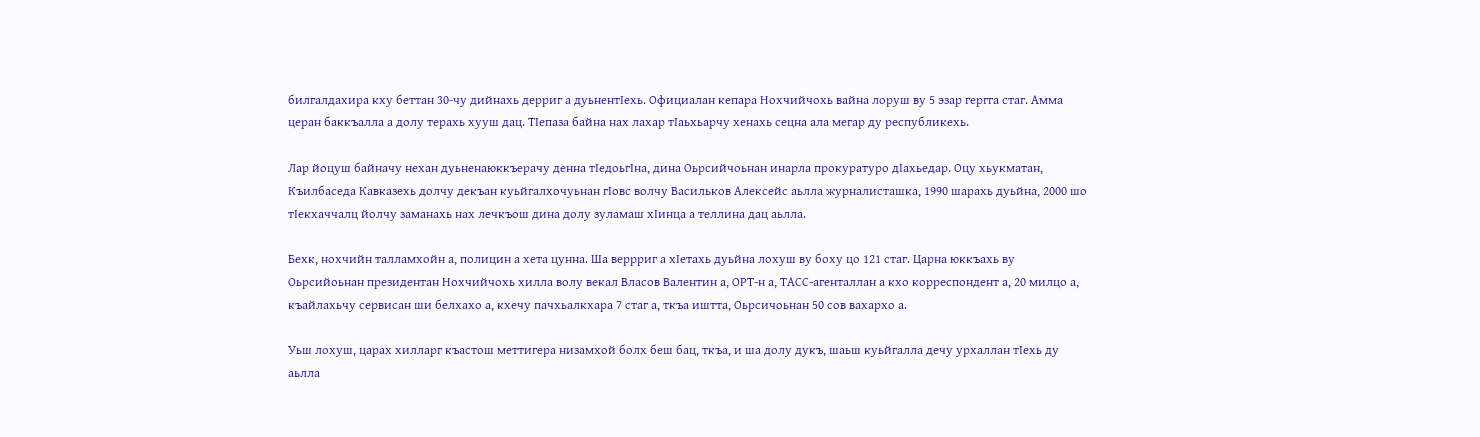билгалдахира кху беттан 30-чу дийнахь дерриг а дуьнентIехь. Официалан кепара Нохчийчохь вайна лоруш ву 5 эзар гергга стаг. Амма церан баккъалла а долу терахь хууш дац. ТIепаза байна нах лахар тIаьхьарчу хенахь сецна ала мегар ду республикехь.

Лар йоцуш байначу нехан дуьненаюккъерачу денна тIедоьгIна, дина Оьрсийчоьнан инарла прокуратуро дIахьедар. Оцу хьукматан, Къилбаседа Кавказехь долчу декъан куьйгалхочуьнан гIовс волчу Васильков Алексейс аьлла журналисташка, 1990 шарахь дуьйна, 2000 шо тIекхаччалц йолчу заманахь нах лечкъош дина долу зуламаш хIинца а теллина дац аьлла.

Бехк, нохчийн талламхойн а, полицин а хета цунна. Ша веррриг а хIетахь дуьйна лохуш ву боху цо 121 стаг. Царна юккъахь ву Оьрсийоьнан президентан Нохчийчохь хилла волу векал Власов Валентин а, ОРТ-н а, ТАСС-агенталлан а кхо корреспондент а, 20 милцо а, къайлахьчу сервисан ши белхахо а, кхечу пачхьалкхара 7 стаг а, ткъа иштта, Оьрсичоьнан 50 сов вахархо а.

Уьш лохуш, царах хилларг къастош меттигера низамхой болх беш бац, ткъа, и ша долу дукъ, шаьш куьйгалла дечу урхаллан тIехь ду аьлла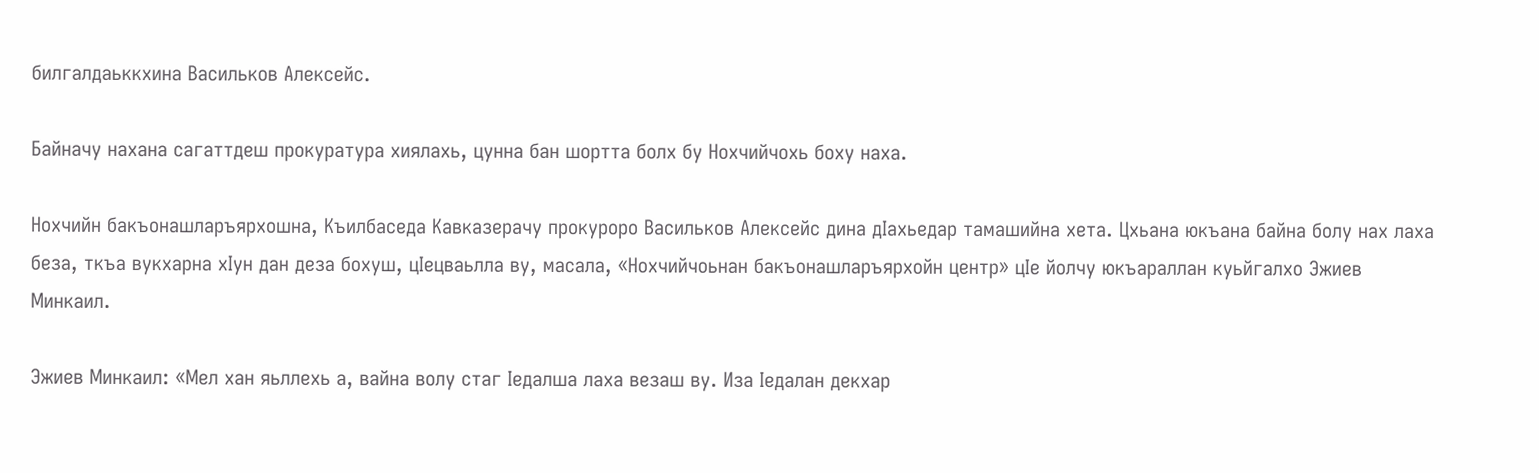билгалдаьккхина Васильков Алексейс.

Байначу нахана сагаттдеш прокуратура хиялахь, цунна бан шортта болх бу Нохчийчохь боху наха.

Нохчийн бакъонашларъярхошна, Къилбаседа Кавказерачу прокуроро Васильков Алексейс дина дIахьедар тамашийна хета. Цхьана юкъана байна болу нах лаха беза, ткъа вукхарна хIун дан деза бохуш, цIецваьлла ву, масала, «Нохчийчоьнан бакъонашларъярхойн центр» цIе йолчу юкъараллан куьйгалхо Эжиев Минкаил.

Эжиев Минкаил: «Мел хан яьллехь а, вайна волу стаг Iедалша лаха везаш ву. Иза Iедалан декхар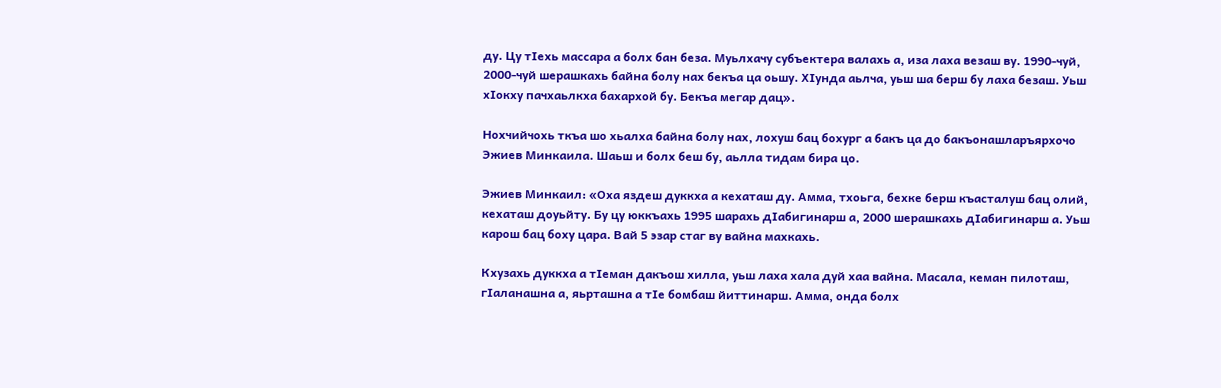ду. Цу тIехь массара а болх бан беза. Муьлхачу субъектера валахь а, иза лаха везаш ву. 1990-чуй, 2000-чуй шерашкахь байна болу нах бекъа ца оьшу. ХIунда аьлча, уьш ша берш бу лаха безаш. Уьш хIокху пачхаьлкха бахархой бу. Бекъа мегар дац».

Нохчийчохь ткъа шо хьалха байна болу нах, лохуш бац бохург а бакъ ца до бакъонашларъярхочо Эжиев Минкаила. Шаьш и болх беш бу, аьлла тидам бира цо.

Эжиев Минкаил: «Оха яздеш дуккха а кехаташ ду. Амма, тхоьга, бехке берш къасталуш бац олий, кехаташ доуьйту. Бу цу юккъахь 1995 шарахь дIабигинарш а, 2000 шерашкахь дIабигинарш а. Уьш карош бац боху цара. Вай 5 эзар стаг ву вайна махкахь.

Кхузахь дуккха а тIеман дакъош хилла, уьш лаха хала дуй хаа вайна. Масала, кеман пилоташ, гIаланашна а, яьрташна а тIе бомбаш йиттинарш. Амма, онда болх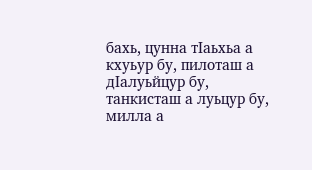бахь, цунна тIаьхьа а кхуьур бу, пилоташ а дIалуьйцур бу, танкисташ а луьцур бу, милла а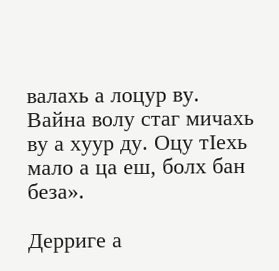валахь а лоцур ву. Вайна волу стаг мичахь ву а хуур ду. Оцу тIехь мало а ца еш, болх бан беза».

Дерриге а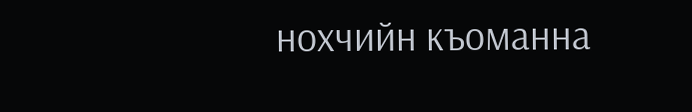нохчийн къоманна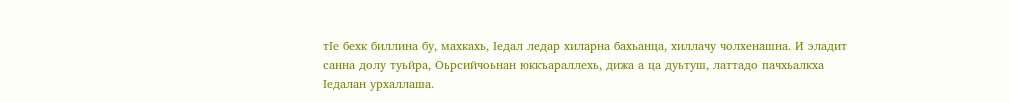тIе бехк биллина бу, махкахь, Iедал ледар хиларна бахьанца, хиллачу чолхенашна. И эладит санна долу туьйра, Оьрсийчоьнан юккъараллехь, дижа а ца дуьтуш, латтадо пачхьалкха Iедалан урхаллаша.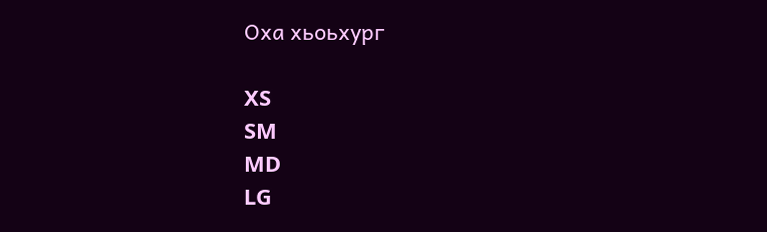Оха хьоьхург

XS
SM
MD
LG